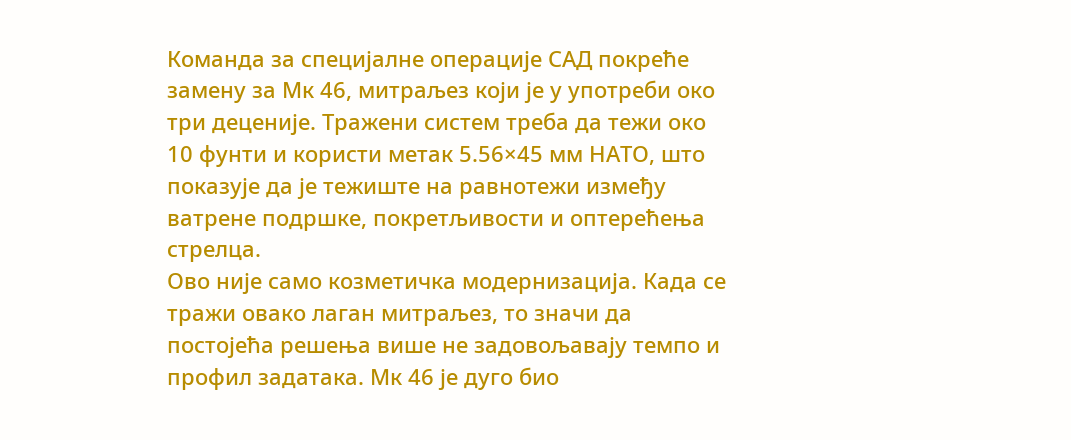Команда за специјалне операције САД покреће замену за Мк 46, митраљез који је у употреби око три деценије. Тражени систем треба да тежи око 10 фунти и користи метак 5.56×45 мм НАТО, што показује да је тежиште на равнотежи између ватрене подршке, покретљивости и оптерећења стрелца.
Ово није само козметичка модернизација. Када се тражи овако лаган митраљез, то значи да постојећа решења више не задовољавају темпо и профил задатака. Мк 46 је дуго био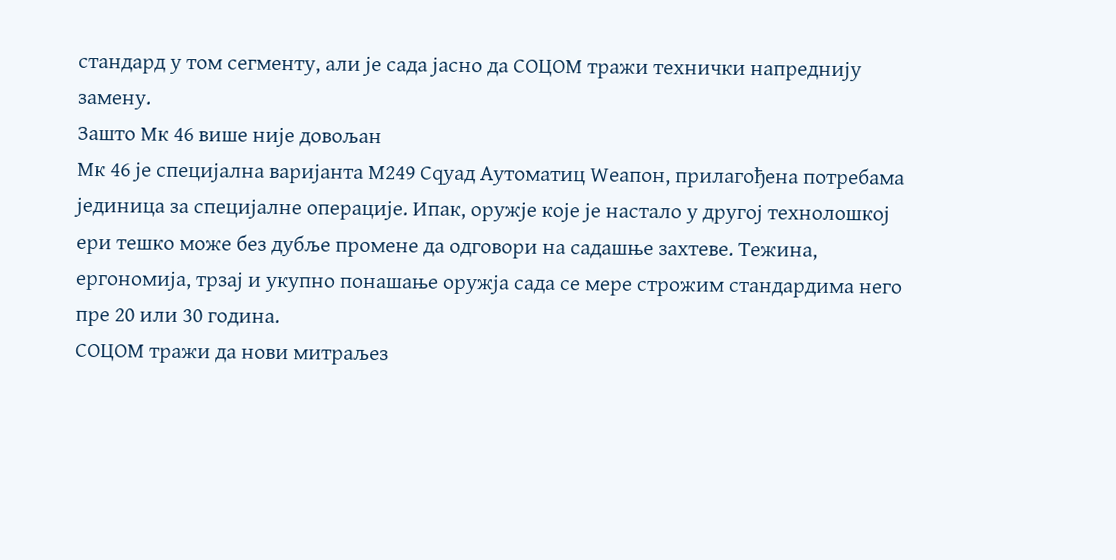стандард у том сегменту, али је сада јасно да СОЦОМ тражи технички напреднију замену.
Зашто Мк 46 више није довољан
Мк 46 је специјална варијанта М249 Сqуад Аутоматиц Wеапон, прилагођена потребама јединица за специјалне операције. Ипак, оружје које је настало у другој технолошкој ери тешко може без дубље промене да одговори на садашње захтеве. Тежина, ергономија, трзај и укупно понашање оружја сада се мере строжим стандардима него пре 20 или 30 година.
СОЦОМ тражи да нови митраљез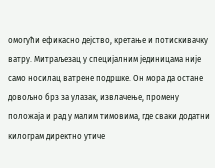омогући ефикасно дејство, кретање и потискивачку ватру. Митраљезац у специјалним јединицама није само носилац ватрене подршке. Он мора да остане довољно брз за улазак, извлачење, промену положаја и рад у малим тимовима, где сваки додатни килограм директно утиче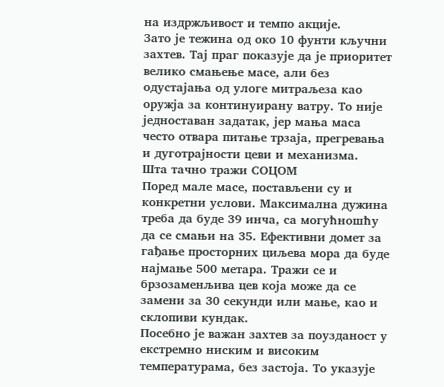на издржљивост и темпо акције.
Зато је тежина од око 10 фунти кључни захтев. Тај праг показује да је приоритет велико смањење масе, али без одустајања од улоге митраљеза као оружја за континуирану ватру. То није једноставан задатак, јер мања маса често отвара питање трзаја, прегревања и дуготрајности цеви и механизма.
Шта тачно тражи СОЦОМ
Поред мале масе, постављени су и конкретни услови. Максимална дужина треба да буде 39 инча, са могућношћу да се смањи на 35. Ефективни домет за гађање просторних циљева мора да буде најмање 500 метара. Тражи се и брзозаменљива цев која може да се замени за 30 секунди или мање, као и склопиви кундак.
Посебно је важан захтев за поузданост у екстремно ниским и високим температурама, без застоја. То указује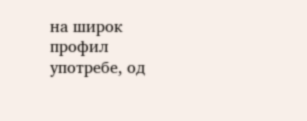на широк профил употребе, од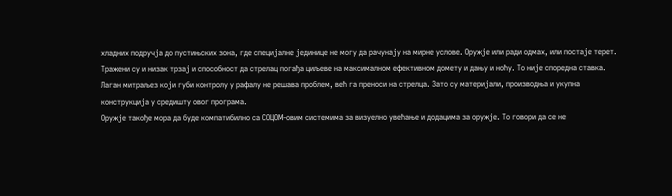хладних подручја до пустињских зона, где специјалне јединице не могу да рачунају на мирне услове. Оружје или ради одмах, или постаје терет.
Тражени су и низак трзај и способност да стрелац погађа циљеве на максималном ефективном домету и дању и ноћу. То није споредна ставка. Лаган митраљез који губи контролу у рафалу не решава проблем, већ га преноси на стрелца. Зато су материјали, производња и укупна конструкција у средишту овог програма.
Оружје такође мора да буде компатибилно са СОЦОМ-овим системима за визуелно увећање и додацима за оружје. То говори да се не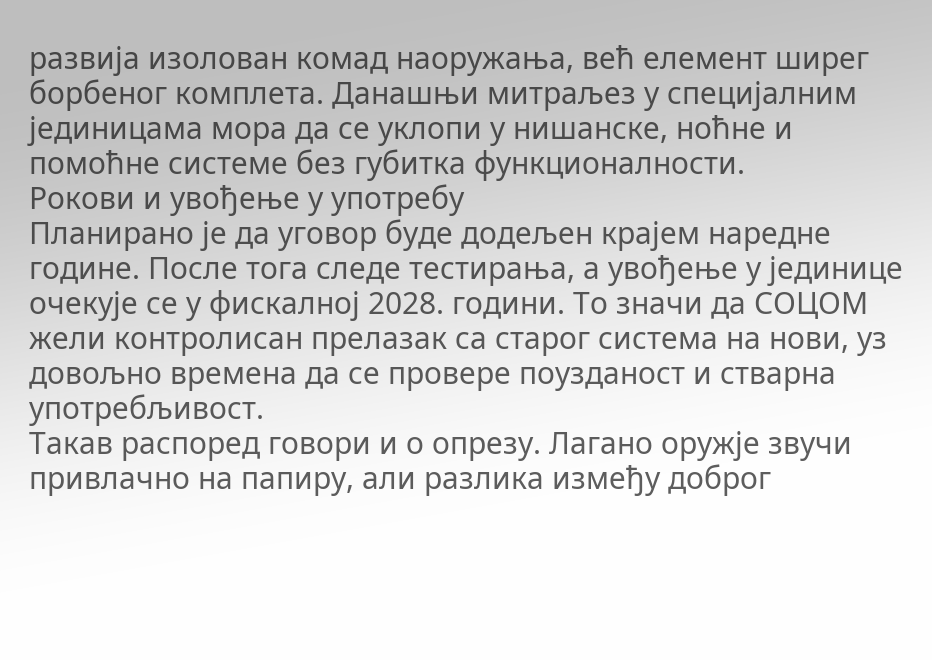развија изолован комад наоружања, већ елемент ширег борбеног комплета. Данашњи митраљез у специјалним јединицама мора да се уклопи у нишанске, ноћне и помоћне системе без губитка функционалности.
Рокови и увођење у употребу
Планирано је да уговор буде додељен крајем наредне године. После тога следе тестирања, а увођење у јединице очекује се у фискалној 2028. години. То значи да СОЦОМ жели контролисан прелазак са старог система на нови, уз довољно времена да се провере поузданост и стварна употребљивост.
Такав распоред говори и о опрезу. Лагано оружје звучи привлачно на папиру, али разлика између доброг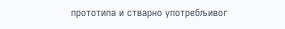прототипа и стварно употребљивог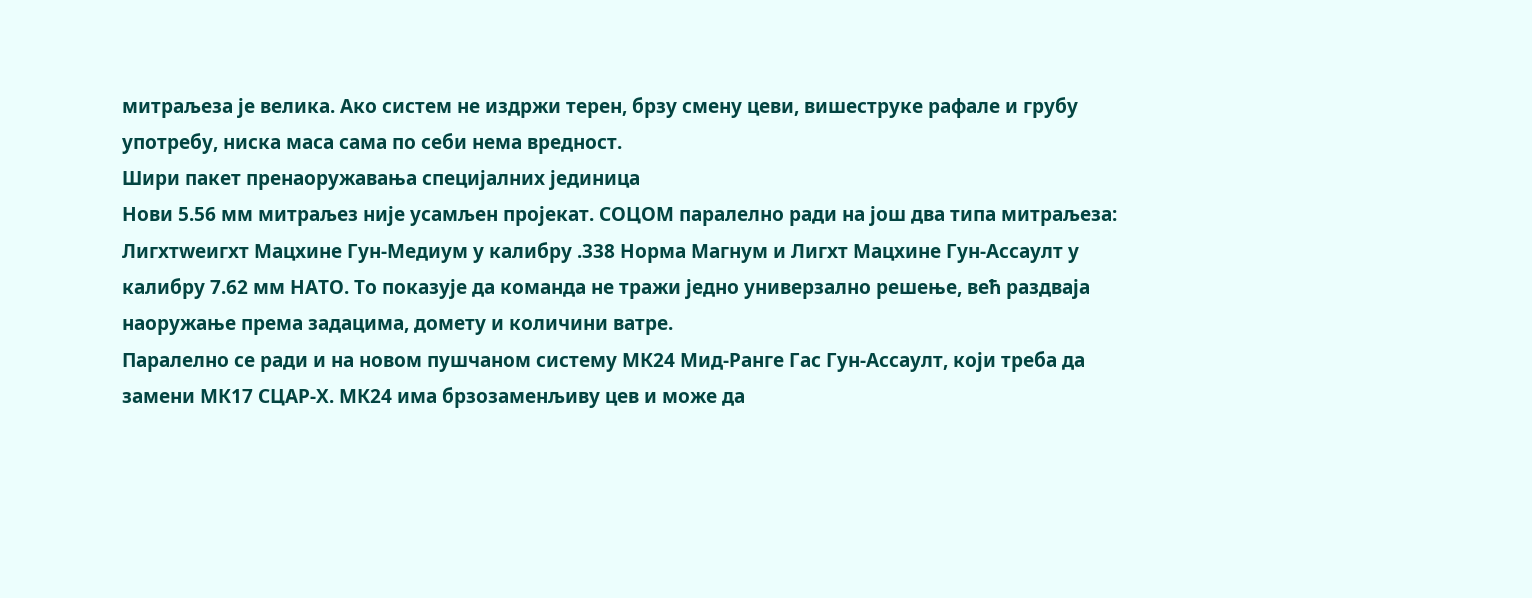митраљеза је велика. Ако систем не издржи терен, брзу смену цеви, вишеструке рафале и грубу употребу, ниска маса сама по себи нема вредност.
Шири пакет пренаоружавања специјалних јединица
Нови 5.56 мм митраљез није усамљен пројекат. СОЦОМ паралелно ради на још два типа митраљеза: Лигхтwеигхт Мацхине Гун-Медиум у калибру .338 Норма Магнум и Лигхт Мацхине Гун-Ассаулт у калибру 7.62 мм НАТО. То показује да команда не тражи једно универзално решење, већ раздваја наоружање према задацима, домету и количини ватре.
Паралелно се ради и на новом пушчаном систему МК24 Мид-Ранге Гас Гун-Ассаулт, који треба да замени МК17 СЦАР-Х. МК24 има брзозаменљиву цев и може да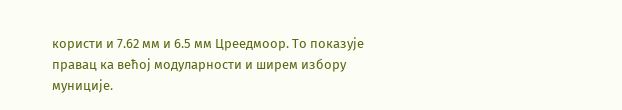користи и 7.62 мм и 6.5 мм Цреедмоор. То показује правац ка већој модуларности и ширем избору муниције.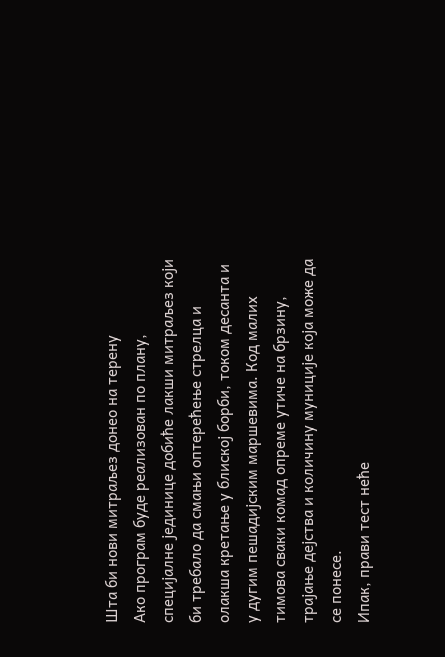Шта би нови митраљез донео на терену
Ако програм буде реализован по плану, специјалне јединице добиће лакши митраљез који би требало да смањи оптерећење стрелца и олакша кретање у блиској борби, током десанта и у дугим пешадијским маршевима. Код малих тимова сваки комад опреме утиче на брзину, трајање дејства и количину муниције која може да се понесе.
Ипак, прави тест неће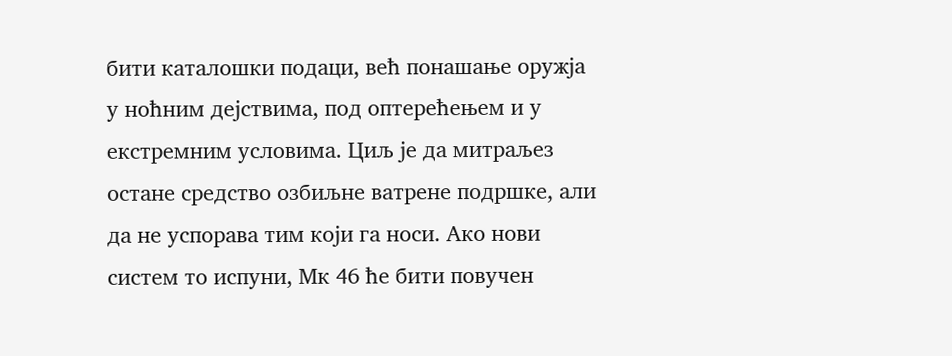бити каталошки подаци, већ понашање оружја у ноћним дејствима, под оптерећењем и у екстремним условима. Циљ је да митраљез остане средство озбиљне ватрене подршке, али да не успорава тим који га носи. Ако нови систем то испуни, Мк 46 ће бити повучен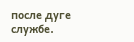после дуге службе.